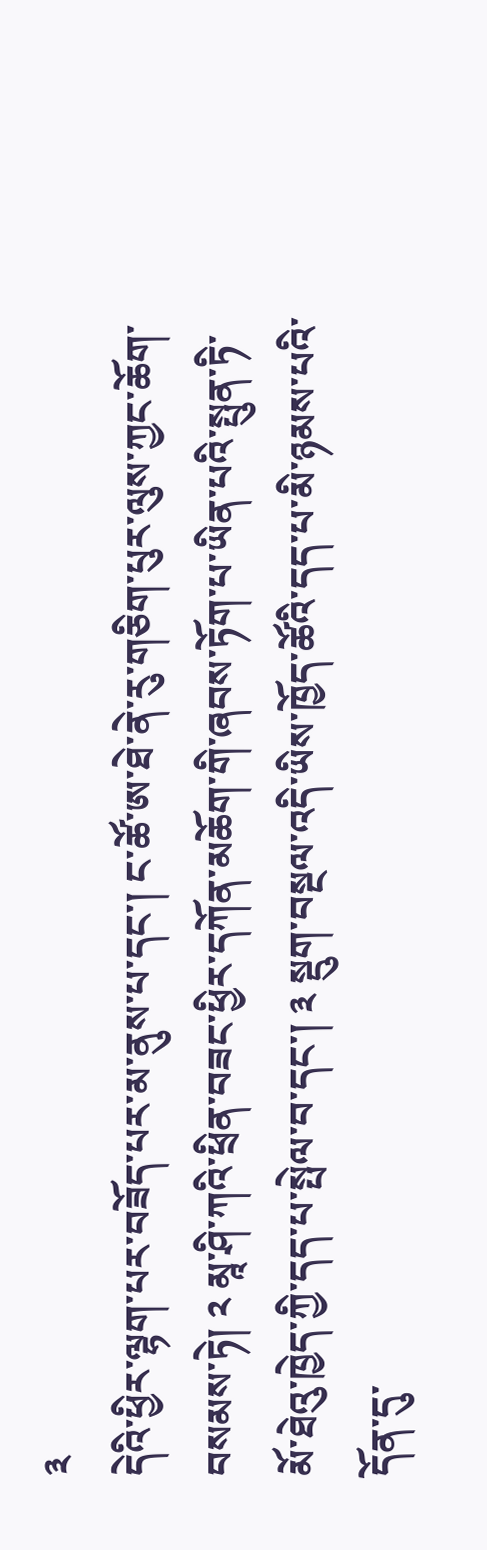༣
དེའི་ཕྱིར་ལྷག་པར་བཟོད་པར་མ་ནུས་པ་དང་། ང་ཚོ་ཨ་ཐེ་ནེ་རུ་གཅིག་པུར་ལུས་ཀྱང་ཆོག་བསམས་ཏེ། ༢ མཱ་ཤི་ཀའི་ཕྲིན་བཟང་ཕྱིར་དཀོན་མཆོག་གི་ཞབས་ཏོག་པ་ཡིན་པའི་སྤུན་ཏི་མོ་ཐེའུ་ཁྱེད་ཀྱི་དད་པ་སྤེལ་བ་དང་། ༣ སྡུག་བསྔལ་འདི་ཡིས་ཁྱོད་ཚོའི་དད་པ་མི་ཉམས་པའི་དོན་དུ་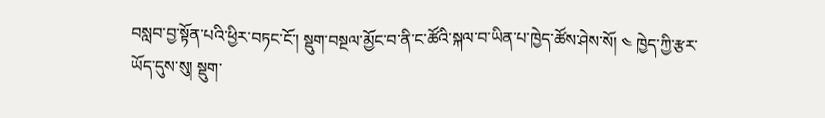བསླབ་བྱ་སྟོན་པའི་ཕྱིར་བཏང་ངོ་། སྡུག་བསྔལ་མྱོང་བ་ནི་ང་ཚོའི་སྐལ་བ་ཡིན་པ་ཁྱེད་ཚོས་ཤེས་སོ། ༤ ཁྱེད་ཀྱི་རྩར་ཡོད་དུས་སུ། སྡུག་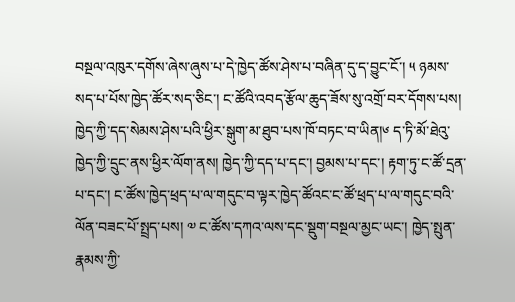བསྔལ་འཁུར་དགོས་ཞེས་ཞུས་པ་དེ་ཁྱེད་ཚོས་ཤེས་པ་བཞིན་དུ་ད་བྱུང་ངོ་། ༥ ཉམས་སད་པ་པོས་ཁྱེད་ཚོར་སད་ཅིང་། ང་ཚོའི་འབད་རྩོལ་ཆུད་ཟོས་སུ་འགྲོ་བར་དོགས་པས། ཁྱེད་ཀྱི་དད་སེམས་ཤེས་པའི་ཕྱིར་སྒུག་མ་ཐུབ་པས་ཁོ་བཏང་བ་ཡིན།༦ ད་ཏི་མོ་ཐེའུ་ཁྱེད་ཀྱི་དྲུང་ནས་ཕྱིར་ལོག་ནས། ཁྱེད་ཀྱི་དད་པ་དང་། བྱམས་པ་དང་། རྟག་ཏུ་ང་ཚོ་དྲན་པ་དང་། ང་ཚོས་ཁྱེད་ཕྲད་པ་ལ་གདུང་བ་ལྟར་ཁྱེད་ཚོའང་ང་ཚོ་ཕྲད་པ་ལ་གདུང་བའི་ལོན་བཟང་པོ་སྤྲད་པས། ༧ ང་ཚོས་དཀའ་ལས་དང་སྡུག་བསྔལ་མྱང་ཡང་། ཁྱེད་སྤུན་རྣམས་ཀྱི་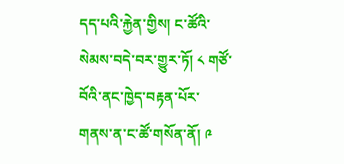དད་པའི་རྐྱེན་གྱིས། ང་ཚོའི་སེམས་བདེ་བར་གྱུར་ཏོ། ༨ གཙོ་བོའི་ནང་ཁྱེད་བརྟན་པོར་གནས་ན་ང་ཚོ་གསོན་ནོ། ༩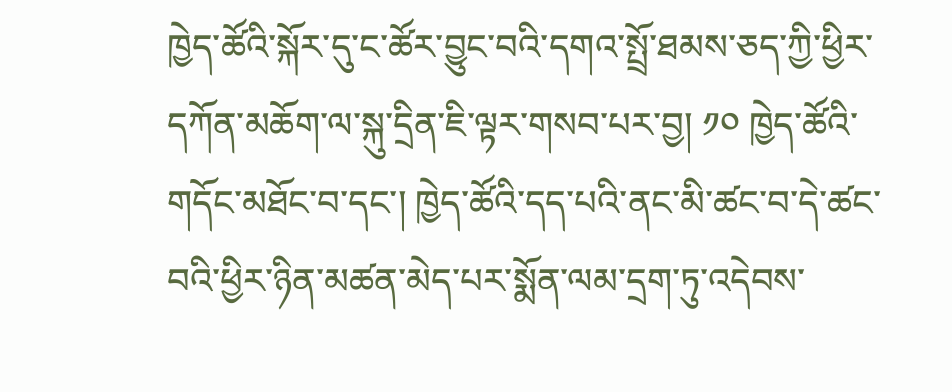ཁྱེད་ཚོའི་སྐོར་དུ་ང་ཚོར་བྱུང་བའི་དགའ་སྤྲོ་ཐམས་ཅད་ཀྱི་ཕྱིར་དཀོན་མཆོག་ལ་སྐུ་དྲིན་ཇི་ལྟར་གསབ་པར་བྱ། ༡༠ ཁྱེད་ཚོའི་གདོང་མཐོང་བ་དང་། ཁྱེད་ཚོའི་དད་པའི་ནང་མི་ཚང་བ་དེ་ཚང་བའི་ཕྱིར་ཉིན་མཚན་མེད་པར་སྨོན་ལམ་དྲག་ཏུ་འདེབས་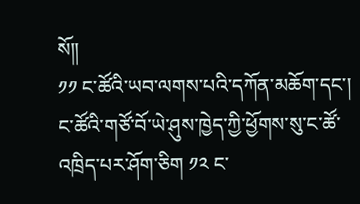སོ༎
༡༡ ང་ཚོའི་ཡབ་ལགས་པའི་དཀོན་མཆོག་དང་། ང་ཚོའི་གཙོ་བོ་ཡེ་ཤུས་ཁྱེད་ཀྱི་ཕྱོགས་སུ་ང་ཚོ་འཁྲིད་པར་ཤོག་ཅིག ༡༢ ང་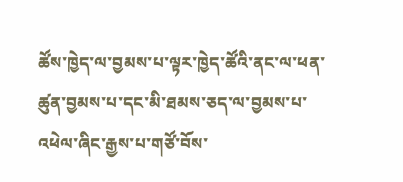ཚོས་ཁྱེད་ལ་བྱམས་པ་ལྟར་ཁྱེད་ཚོའི་ནང་ལ་ཕན་ཚུན་བྱམས་པ་དང་མི་ཐམས་ཅད་ལ་བྱམས་པ་འཕེལ་ཞིང་རྒྱས་པ་གཙོ་བོས་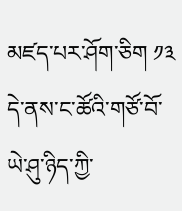མཛད་པར་ཤོག་ཅིག ༡༣ དེ་ནས་ང་ཚོའི་གཙོ་བོ་ཡེ་ཤུ་ཉིད་ཀྱི་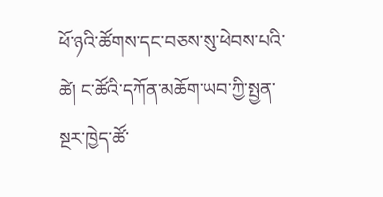ཕོ་ཉའི་ཚོགས་དང་བཅས་སུ་ཕེབས་པའི་ཚེ། ང་ཚོའི་དཀོན་མཆོག་ཡབ་ཀྱི་སྤྱན་སྔར་ཁྱེད་ཚོ་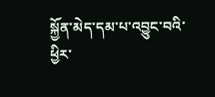སྐྱོན་མེད་དམ་པ་འབྱུང་བའི་ཕྱིར་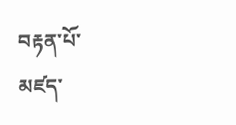བརྟན་པོ་མཛད་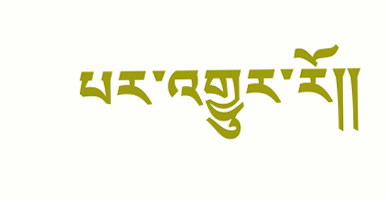པར་འགྱུར་རོ༎